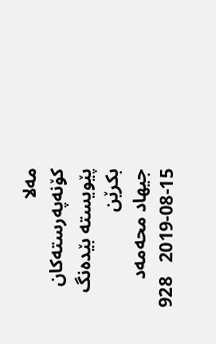مەلا کۆنەپەرستەکان پێویستە بێدەنگ بکرێن
جیهاد محەمەد
2019-08-15   928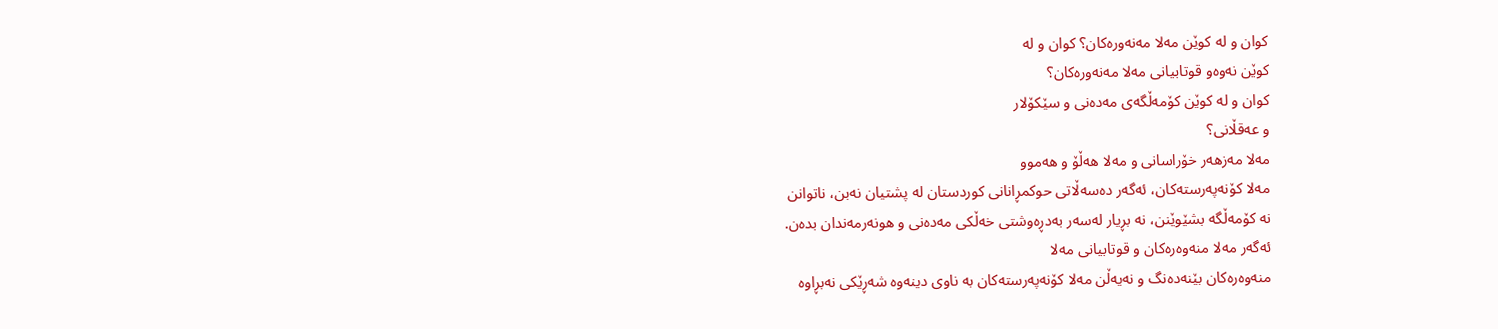کوان و لە کوێن مەلا مەنەورەکان؟ کوان و لە
کوێن نەوەو قوتابیانی مەلا مەنەورەکان؟
کوان و لە کوێن کۆمەڵگەی مەدەنی و سێکۆلار
و عەقڵانی؟
مەلا مەزهەر خۆراسانی و مەلا هەڵۆ و هەموو
مەلا کۆنەپەرستەکان، ئەگەر دەسەڵاتی حوکمڕانانی کوردستان لە پشتیان نەبن، ناتوانن
نە کۆمەڵگە بشێوێنن، نە بڕیار لەسەر بەدڕەوشتی خەڵکی مەدەنی و هونەرمەندان بدەن.
ئەگەر مەلا منەوەرەکان و قوتابیانی مەلا
منەوەرەکان بێنەدەنگ و نەیەڵن مەلا کۆنەپەرستەکان بە ناوی دینەوە شەڕێکی نەبڕاوە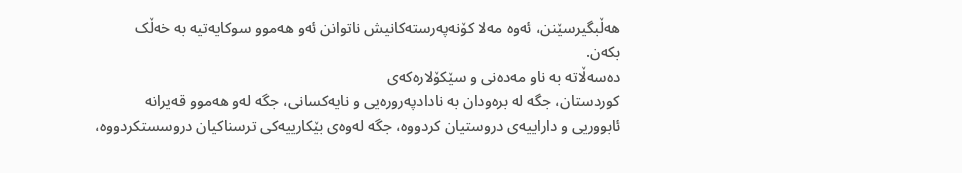هەڵبگیرسێنن، ئەوە مەلا کۆنەپەرستەکانیش ناتوانن ئەو هەموو سوکایەتیە بە خەڵک
بکەن.
دەسەڵاتە بە ناو مەدەنی و سێکۆلارەکەی
کوردستان، جگە لە برەودان بە نادادپەرورەیی و نایەکسانی، جگە لەو هەموو قەیرانە
ئابووریی و داراییەی دروستیان کردووە، جگە لەوەی بێکارییەکی ترسناکیان دروسستکردووە،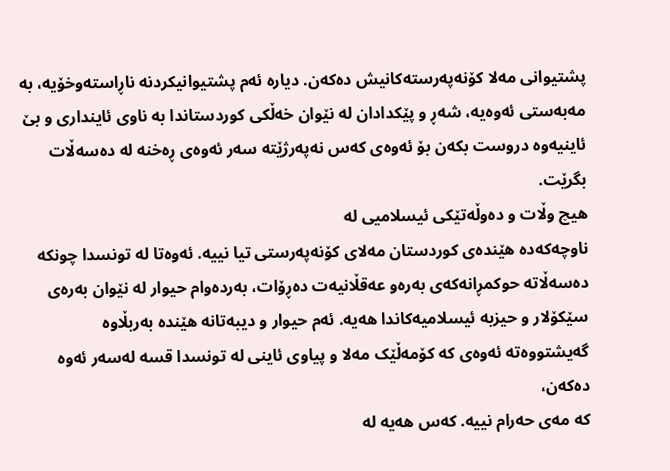پشتیوانی مەلا کۆنەپەرستەکانیش دەکەن. دیارە ئەم پشتیوانیکردنە ناڕاستەوخۆیە، بە
مەبەستی ئەوەیە، شەڕ و پێکدادان لە نێوان خەڵکی کوردستاندا بە ناوی ئاینداری و بێ
ئاینیەوە دروست بکەن بۆ ئەوەی کەس نەپەرژێتە سەر ئەوەی ڕەخنە لە دەسەڵات بگرێت.
هیچ وڵات و دەوڵەتێکی ئیسلامیی لە
ناوچەکەدە هێندەی کوردستان مەلای کۆنەپەرستی تیا نییە. ئەوەتا لە تونسدا چونکە
دەسەڵاتە حوکمڕانەکەی بەرەو عەقڵانیەت دەڕۆات، بەردەوام حیوار لە نێوان بەرەی
سێکۆلار و حیزبە ئیسلامیەکاندا هەیە. ئەم حیوار و دیبەتانە هێندە بەربڵاوە
گەیشتووەتە ئەوەی کە کۆمەڵێک مەلا و پیاوی ئاینی لە تونسدا قسە لەسەر ئەوە دەکەن،
کە مەی حەرام نییە. کەس هەیە لە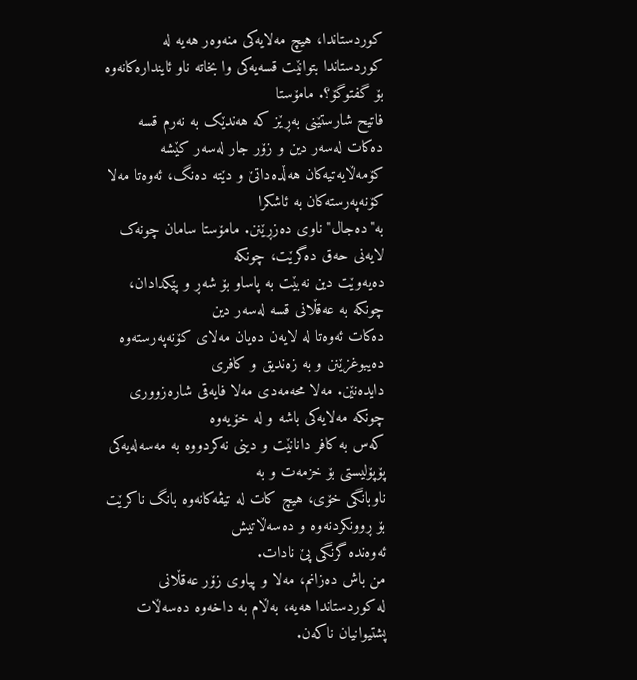کوردستاندا، هیچ مەلایەکی منەوەر هەیە لە
کوردستاندا بتوانێت قسەیەکی وا بخاتە ناو ئایندارەکانەوە بۆ گفتوگۆ؟. مامۆستا
فاتیح شارستێنی بەڕێز کە هەندێک بە نەرم قسە دەکات لەسەر دین و زۆر جار لەسەر کێشە
کۆمەڵایەتیەکان هەڵدەداتێ و دێتە دەنگ، ئەوەتا مەلا کۆنەپەرستەکان بە ئاشکرا
بە"دەجال" ناوی دەزڕێنن. مامۆستا سامان چونەک لایەنی حەق دەگرێت، چونکە
دەیەوێت دین نەبێت بە پاساو بۆ شەڕ و پێکدادان، چونکە بە عەقڵانی قسە لەسەر دین
دەکات ئەوەتا لە لایەن دەیان مەلای کۆنەپەرستەوە دەیبوغزێنن و بە زەندیق و کافری
دایدەنێن. مەلا محەمەدی مەلا فایەقی شارەزووری چونکە مەلایەکی باشە و لە خۆیەوە
کەس بە کافر دانانێت و دینی نەکردووە بە مەسەلەیەکی پۆپۆلیستی بۆ خزمەت و بە
ناوبانگی خۆی، هیچ کات لە تیڤەکانەوە بانگ ناکرێت بۆ ڕوونکردنەوە و دەسەڵاتیش
ئەوەندە گرنگی پێ نادات.
من باش دەزانم، مەلا و پیاوی زۆر عەقڵانی
لە کوردستاندا هەیە، بەڵام بە داخەوە دەسەڵات پشتیوانیان ناکەن.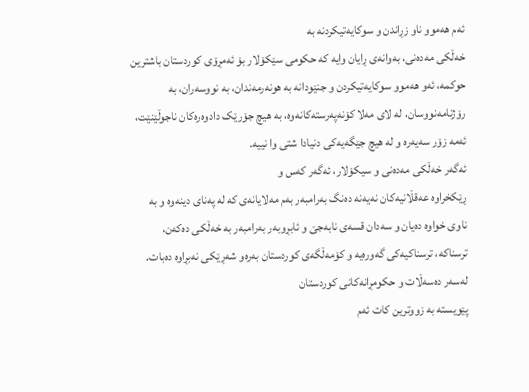ئەم هەموو ناو زڕاندن و سوکایەتیکردنە بە
خەڵکی مەدەنی، بەوانەی ڕایان وایە کە حکومی سێکۆلار بۆ ئەمڕۆی کوردستان باشترین
حوکمە، ئەو هەموو سوکایەتیکردن و جنێودانە بە هونەرمەندان، بە نووسەران، بە
رۆژنامەنووسان، لە لای مەلا کۆنەپەرستەکانەوە، بە هیچ جۆرێک دادوەرەکان ناجوڵێنێت،
ئەمە زۆر سەیەرە و لە هیچ جێگەیەکی دنیادا شتی وا نییە.
ئەگەر خەڵکی مەدەنی و سیکۆلار، ئەگەر کەس و
ڕێکخراوە عەقڵانیەکان نەیەنە دەنگ بەرامبەر بەم مەلایانەی کە لە پەنای دینەوە و بە
ناوی خواوە دەیان و سەدان قسەی نابەجێ و ئابڕوبەر بەرامبەر بە خەڵکی دەکەن،
ترسناکە، ترسناکیەکی گەورەیە و کۆمەڵگەی کوردستان بەرەو شەڕێکی نەبڕاوە دەبات.
لەسەر دەسەڵات و حکومڕانەکانی کوردستان
پێویستە بە زووترین کات ئەم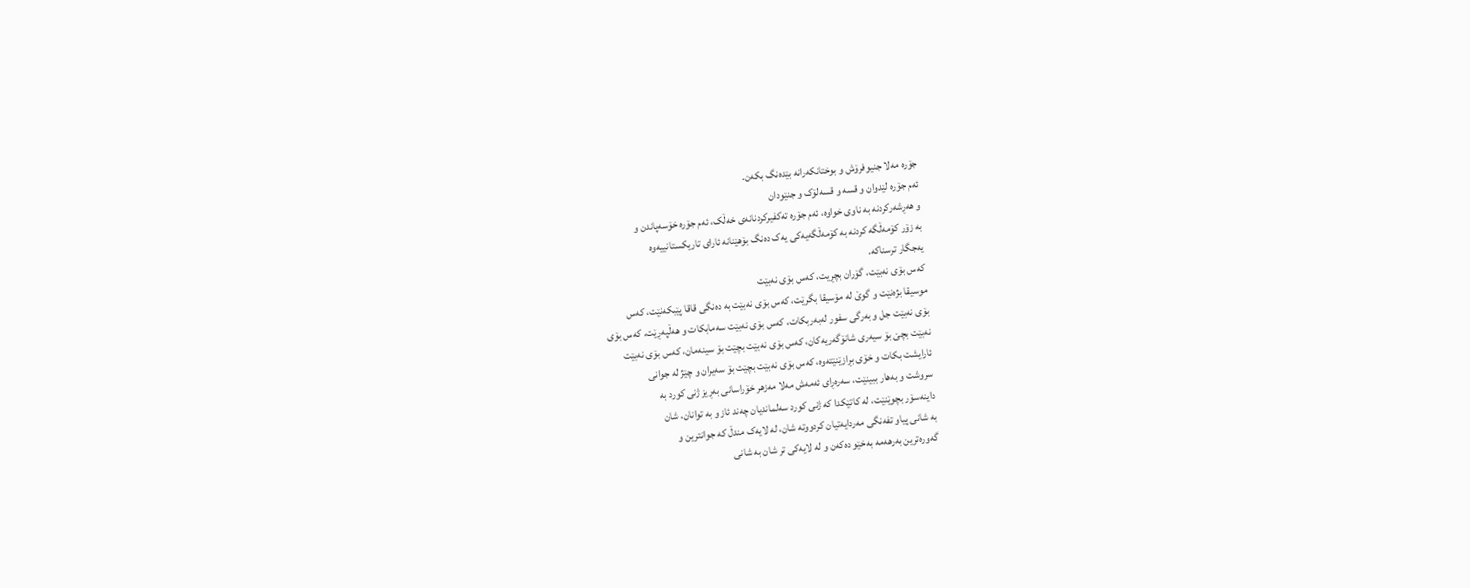جۆرە مەلا جنیوفرۆش و بوختانکەرانە بێدەنگ بکەن.
ئەم جۆرە لێدوان و قسە و قسەلۆک و جنێودان
و هەڕشەرکردنە بە ناوی خواوە، ئەم جۆرە تەکفیرکردنانەی خەڵک، ئەم جۆرە خۆسەپاندن و
بە زۆر کۆمەڵگە کردنە بە کۆمەڵگەیەکی یەک دەنگ بۆهێنانە ئارای تاریکستانییەوە
یەجگار ترسناکە.
کەس بۆی نەبێت، گۆران بچڕیت، کەس بۆی نەبێت
موسیقا بژەنێت و گوێ لە مۆسیقا بگرێت، کەس بۆی نەبێت بە دەنگی قاقا پێبکەنێت، کەس
بۆی نەبێت جل و بەرگی سفور لەبەربکات، کەس بۆی نەبێت سەمابکات و هەڵپەڕێت، کەس بۆی
نەبێت بچێ بۆ سیەری شانۆگەریەکان، کەس بۆی نەبێت بچێت بۆ سینەمان، کەس بۆی نەبێت
ئارایشت بکات و خۆی بڕازێنێتەوە، کەس بۆی نەبێت بچێت بۆ سەیران و چێژ لە جوانی
سروشت و بەهار ببینێت، سەرەڕای ئەمەش مەلا مەزهر خۆراسانی بەڕیز ژنی کورد بە
داینەسۆر بچوێنێت، لە کاتێکدا کە ژنی کورد سەلماندیان چەند ئاز و بە توانان، شان
بە شانی پیاو تفەنگی مەردایەتیان کردووتە شان، لە لایەک مندڵ کە جوانترین و
گەورەترین بەرهەمە بەخێو دەکەن و لە لایەکی تر شان بە شانی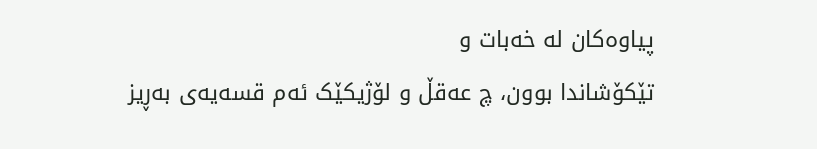پیاوەکان لە خەبات و
تێکۆشاندا بوون، چ عەقڵ و لۆژیکێک ئەم قسەیەی بەڕیز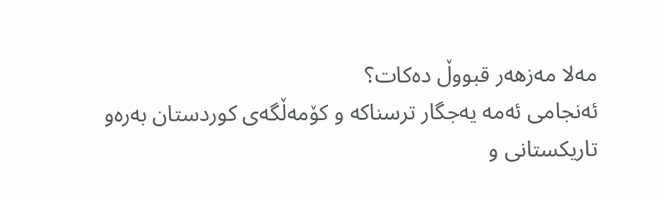مەلا مەزهەر قبووڵ دەکات؟
ئەنجامی ئەمە یەجگار ترسناکە و کۆمەڵگەی کوردستان بەرەو تاریکستانی و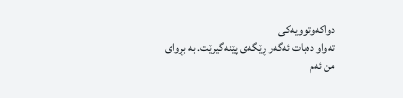دواکەوتوویەکی
تەواو دەبات ئەگەر ڕێگەی پێنەگیرێت. بە بڕوای من ئەم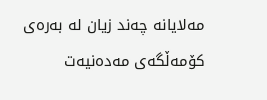مەلایانە چەند زیان لە بەرەی
کۆمەڵگەی مەدەنیەت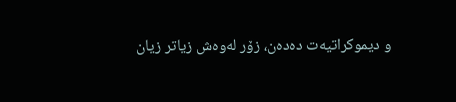و دیموکراتیەت دەدەن، زۆر لەوەش زیاتر زیان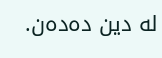لە دین دەدەن.